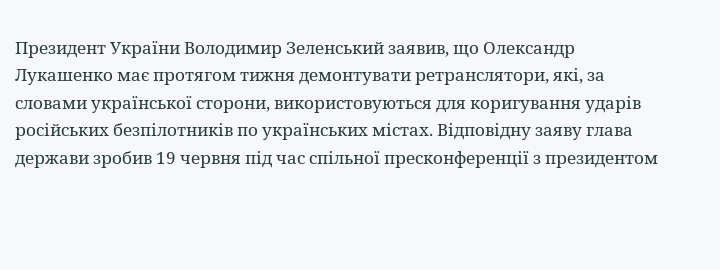Президент України Володимир Зеленський заявив, що Олександр Лукашенко має протягом тижня демонтувати ретранслятори, які, за словами української сторони, використовуються для коригування ударів російських безпілотників по українських містах. Відповідну заяву глава держави зробив 19 червня під час спільної пресконференції з президентом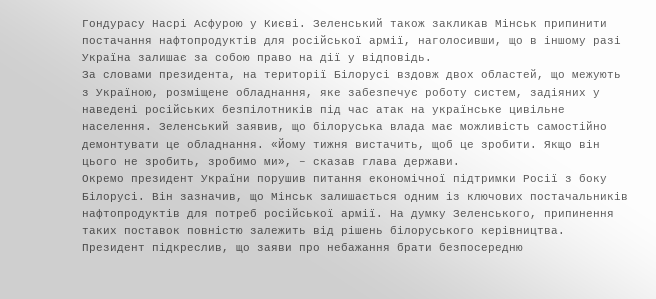Гондурасу Насрі Асфурою у Києві. Зеленський також закликав Мінськ припинити постачання нафтопродуктів для російської армії, наголосивши, що в іншому разі Україна залишає за собою право на дії у відповідь.
За словами президента, на території Білорусі вздовж двох областей, що межують з Україною, розміщене обладнання, яке забезпечує роботу систем, задіяних у наведені російських безпілотників під час атак на українське цивільне населення. Зеленський заявив, що білоруська влада має можливість самостійно демонтувати це обладнання. «Йому тижня вистачить, щоб це зробити. Якщо він цього не зробить, зробимо ми», – сказав глава держави.
Окремо президент України порушив питання економічної підтримки Росії з боку Білорусі. Він зазначив, що Мінськ залишається одним із ключових постачальників нафтопродуктів для потреб російської армії. На думку Зеленського, припинення таких поставок повністю залежить від рішень білоруського керівництва. Президент підкреслив, що заяви про небажання брати безпосередню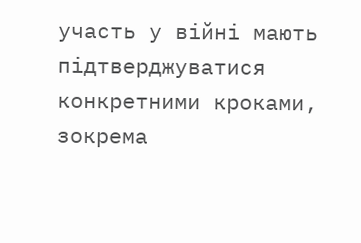участь у війні мають підтверджуватися конкретними кроками, зокрема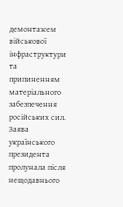демонтажем військової інфраструктури та припиненням матеріального забезпечення російських сил.
Заява українського президента пролунала після нещодавнього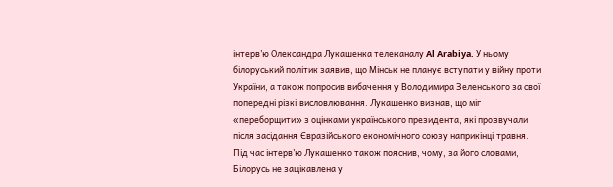інтерв’ю Олександра Лукашенка телеканалу Al Arabiya. У ньому білоруський політик заявив, що Мінськ не планує вступати у війну проти України, а також попросив вибачення у Володимира Зеленського за свої попередні різкі висловлювання. Лукашенко визнав, що міг «переборщити» з оцінками українського президента, які прозвучали після засідання Євразійського економічного союзу наприкінці травня.
Під час інтерв’ю Лукашенко також пояснив, чому, за його словами, Білорусь не зацікавлена у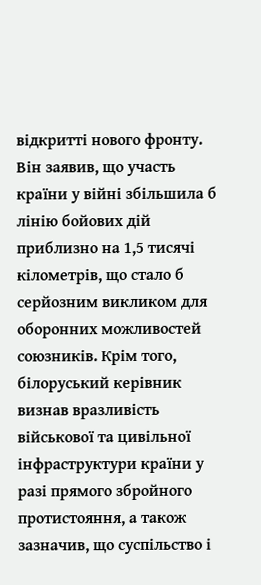відкритті нового фронту. Він заявив, що участь країни у війні збільшила б лінію бойових дій приблизно на 1,5 тисячі кілометрів, що стало б серйозним викликом для оборонних можливостей союзників. Крім того, білоруський керівник визнав вразливість військової та цивільної інфраструктури країни у разі прямого збройного протистояння, а також зазначив, що суспільство і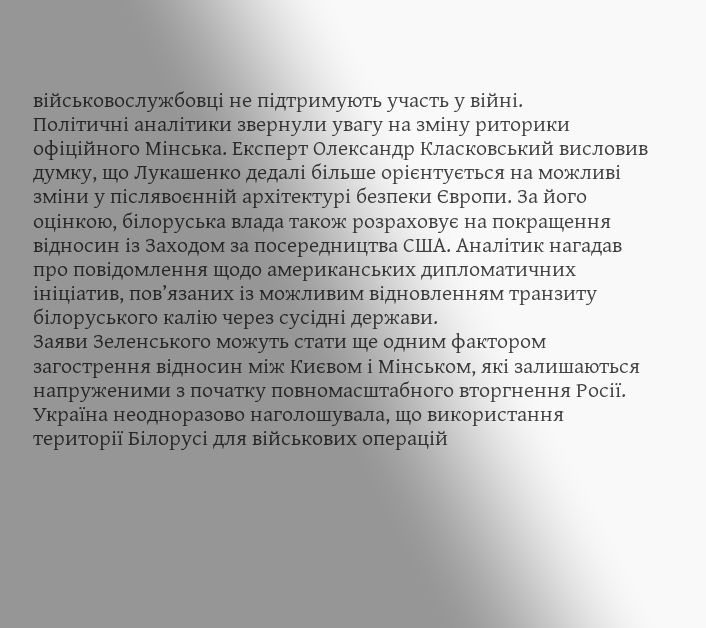військовослужбовці не підтримують участь у війні.
Політичні аналітики звернули увагу на зміну риторики офіційного Мінська. Експерт Олександр Класковський висловив думку, що Лукашенко дедалі більше орієнтується на можливі зміни у післявоєнній архітектурі безпеки Європи. За його оцінкою, білоруська влада також розраховує на покращення відносин із Заходом за посередництва США. Аналітик нагадав про повідомлення щодо американських дипломатичних ініціатив, пов’язаних із можливим відновленням транзиту білоруського калію через сусідні держави.
Заяви Зеленського можуть стати ще одним фактором загострення відносин між Києвом і Мінськом, які залишаються напруженими з початку повномасштабного вторгнення Росії. Україна неодноразово наголошувала, що використання території Білорусі для військових операцій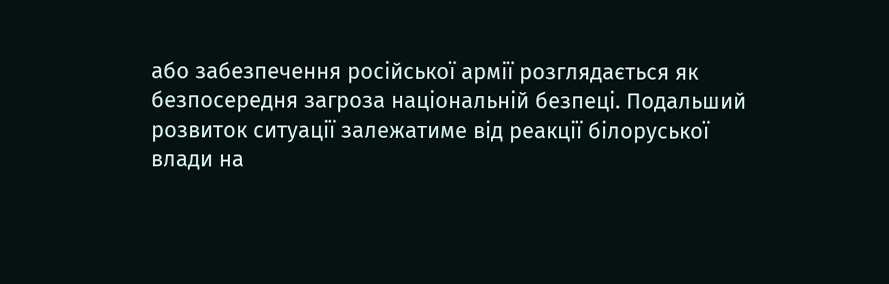або забезпечення російської армії розглядається як безпосередня загроза національній безпеці. Подальший розвиток ситуації залежатиме від реакції білоруської влади на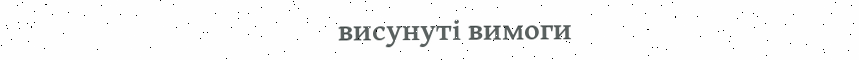висунуті вимоги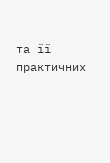та її практичних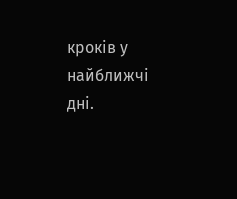кроків у найближчі дні.